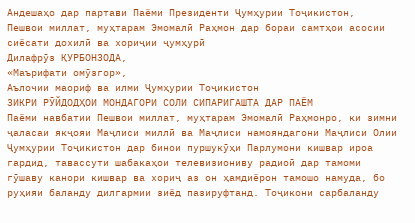Андешаҳо дар партави Паёми Президенти Ҷумҳурии Тоҷикистон,
Пешвои миллат, муҳтарам Эмомалӣ Раҳмон дар бораи самтҳои асосии сиёсати дохилӣ ва хориҷии ҷумҳурӣ
Дилафрӯз ҚУРБОНЗОДА,
«Маърифати омӯзгор»,
Аълочии маориф ва илми Ҷумҳурии Тоҷикистон
ЗИКРИ РӮЙДОДҲОИ МОНДАГОРИ СОЛИ СИПАРИГАШТА ДАР ПАЁМ
Паёми навбатии Пешвои миллат, муҳтарам Эмомалӣ Раҳмонро, ки зимни ҷаласаи якҷояи Маҷлиси миллӣ ва Маҷлиси намояндагони Маҷлиси Олии Ҷумҳурии Тоҷикистон дар бинои пуршукӯҳи Парлумони кишвар ироа гардид, тавассути шабакаҳои телевизиониву радиоӣ дар тамоми гӯшаву канори кишвар ва хориҷ аз он ҳамдиёрон тамошо намуда, бо руҳияи баланду дилгармии зиёд пазируфтанд. Тоҷикони сарбаланду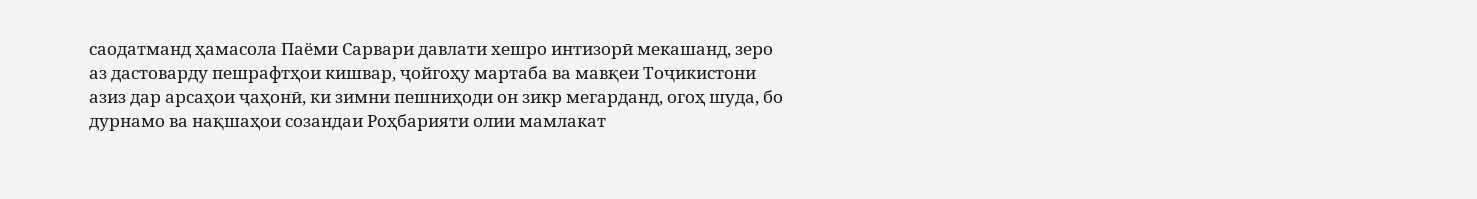саодатманд ҳамасола Паёми Сарвари давлати хешро интизорӣ мекашанд, зеро аз дастоварду пешрафтҳои кишвар, ҷойгоҳу мартаба ва мавқеи Тоҷикистони азиз дар арсаҳои ҷаҳонӣ, ки зимни пешниҳоди он зикр мегарданд, огоҳ шуда, бо дурнамо ва нақшаҳои созандаи Роҳбарияти олии мамлакат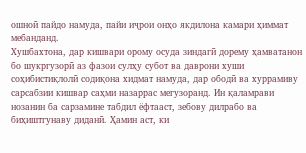ошноӣ пайдо намуда, пайи иҷрои онҳо якдилона камари ҳиммат мебанданд.
Хушбахтона, дар кишвари орому осуда зиндагӣ дорему ҳамватанон бо шукргузорӣ аз фазои сулҳу субот ва даврони хуши соҳибистиқлолӣ содиқона хидмат намуда, дар ободӣ ва хуррамиву сарсабзии кишвар саҳми назаррас мегузоранд. Ин қаламрави нозанин ба сарзамине табдил ёфтааст, зебову дилрабо ва биҳиштгунаву диданӣ. Ҳамин аст, ки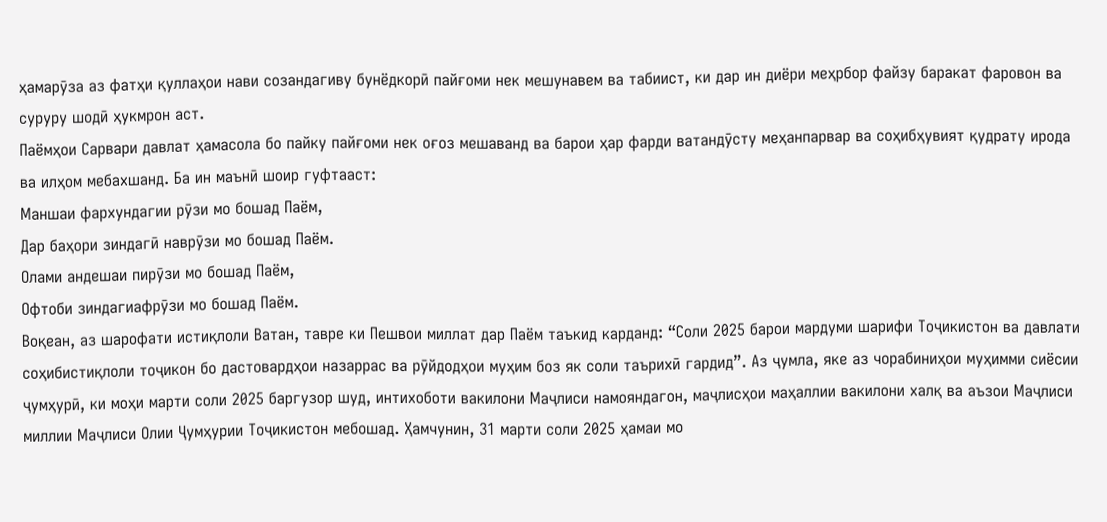ҳамарӯза аз фатҳи қуллаҳои нави созандагиву бунёдкорӣ пайғоми нек мешунавем ва табиист, ки дар ин диёри меҳрбор файзу баракат фаровон ва суруру шодӣ ҳукмрон аст.
Паёмҳои Сарвари давлат ҳамасола бо пайку пайғоми нек оғоз мешаванд ва барои ҳар фарди ватандӯсту меҳанпарвар ва соҳибҳувият қудрату ирода ва илҳом мебахшанд. Ба ин маънӣ шоир гуфтааст:
Маншаи фархундагии рӯзи мо бошад Паём,
Дар баҳори зиндагӣ наврӯзи мо бошад Паём.
Олами андешаи пирӯзи мо бошад Паём,
Офтоби зиндагиафрӯзи мо бошад Паём.
Воқеан, аз шарофати истиқлоли Ватан, тавре ки Пешвои миллат дар Паём таъкид карданд: “Соли 2025 барои мардуми шарифи Тоҷикистон ва давлати соҳибистиқлоли тоҷикон бо дастовардҳои назаррас ва рӯйдодҳои муҳим боз як соли таърихӣ гардид”. Аз ҷумла, яке аз чорабиниҳои муҳимми сиёсии ҷумҳурӣ, ки моҳи марти соли 2025 баргузор шуд, интихоботи вакилони Маҷлиси намояндагон, маҷлисҳои маҳаллии вакилони халқ ва аъзои Маҷлиси миллии Маҷлиси Олии Ҷумҳурии Тоҷикистон мебошад. Ҳамчунин, 31 марти соли 2025 ҳамаи мо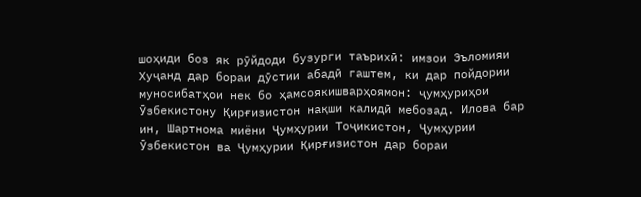шоҳиди боз як рӯйдоди бузурги таърихӣ: имзои Эъломияи Хуҷанд дар бораи дӯстии абадӣ гаштем, ки дар пойдории муносибатҳои нек бо ҳамсоякишварҳоямон: ҷумҳуриҳои Ӯзбекистону Қирғизистон нақши калидӣ мебозад. Илова бар ин, Шартнома миёни Ҷумҳурии Тоҷикистон, Ҷумҳурии Ӯзбекистон ва Ҷумҳурии Қирғизистон дар бораи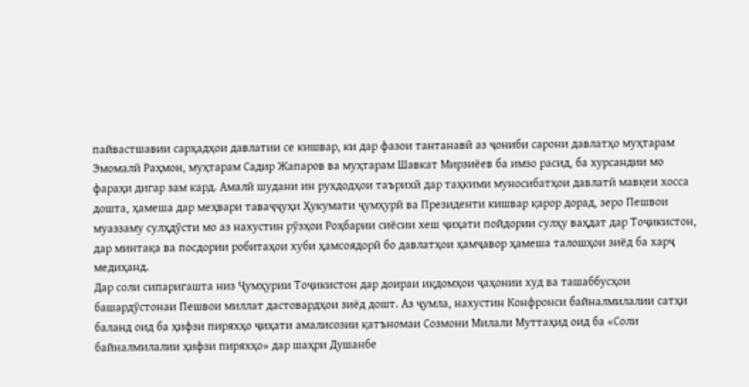пайвастшавии сарҳадҳои давлатии се кишвар, ки дар фазои тантанавӣ аз ҷониби сарони давлатҳо муҳтарам Эмомалӣ Раҳмон, муҳтарам Садир Жапаров ва муҳтарам Шавкат Мирзиёев ба имзо расид, ба хурсандии мо фараҳи дигар зам кард. Амалӣ шудани ин рухдодҳои таърихӣ дар таҳкими муносибатҳои давлатӣ мавқеи хосса дошта, ҳамеша дар меҳвари таваҷҷуҳи Ҳукумати ҷумҳурӣ ва Президенти кишвар қарор дорад, зеро Пешвои муаззаму сулҳдӯсти мо аз нахустин рӯзҳои Роҳбарии сиёсии хеш ҷиҳати пойдории сулҳу ваҳдат дар Тоҷикистон, дар минтақа ва посдории робитаҳои хуби ҳамсоядорӣ бо давлатҳои ҳамҷавор ҳамеша талошҳои зиёд ба харҷ медиҳанд.
Дар соли сипаригашта низ Ҷумҳурии Тоҷикистон дар доираи иқдомҳои ҷаҳонии худ ва ташаббусҳои башардӯстонаи Пешвои миллат дастовардҳои зиёд дошт. Аз ҷумла, нахустин Конфронси байналмилалии сатҳи баланд оид ба ҳифзи пиряхҳо ҷиҳати амалисозии қатъномаи Созмони Милали Муттаҳид оид ба «Соли байналмилалии ҳифзи пиряхҳо» дар шаҳри Душанбе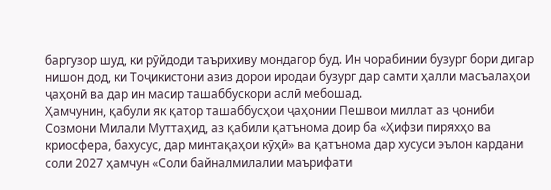баргузор шуд, ки рӯйдоди таърихиву мондагор буд. Ин чорабинии бузург бори дигар нишон дод, ки Тоҷикистони азиз дорои иродаи бузург дар самти ҳалли масъалаҳои ҷаҳонӣ ва дар ин масир ташаббускори аслӣ мебошад.
Ҳамчунин, қабули як қатор ташаббусҳои ҷаҳонии Пешвои миллат аз ҷониби Созмони Милали Муттаҳид, аз қабили қатънома доир ба «Ҳифзи пиряхҳо ва криосфера, бахусус, дар минтақаҳои кӯҳӣ» ва қатънома дар хусуси эълон кардани соли 2027 ҳамчун «Соли байналмилалии маърифати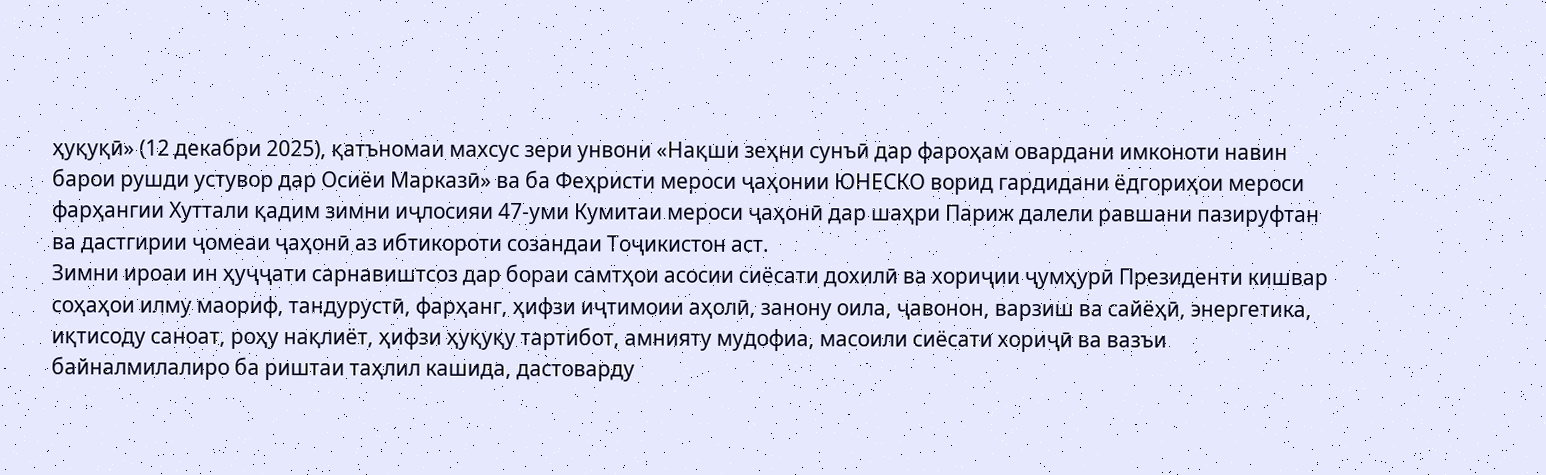ҳуқуқӣ» (12 декабри 2025), қатъномаи махсус зери унвони «Нақши зеҳни сунъӣ дар фароҳам овардани имконоти навин барои рушди устувор дар Осиёи Марказӣ» ва ба Феҳристи мероси ҷаҳонии ЮНЕСКО ворид гардидани ёдгориҳои мероси фарҳангии Хуттали қадим зимни иҷлосияи 47-уми Кумитаи мероси ҷаҳонӣ дар шаҳри Париж далели равшани пазируфтан ва дастгирии ҷомеаи ҷаҳонӣ аз ибтикороти созандаи Тоҷикистон аст.
Зимни ироаи ин ҳуҷҷати сарнавиштсоз дар бораи самтҳои асосии сиёсати дохилӣ ва хориҷии ҷумҳурӣ Президенти кишвар соҳаҳои илму маориф, тандурустӣ, фарҳанг, ҳифзи иҷтимоии аҳолӣ, занону оила, ҷавонон, варзиш ва сайёҳӣ, энергетика, иқтисоду саноат, роҳу нақлиёт, ҳифзи ҳуқуқу тартибот, амнияту мудофиа, масоили сиёсати хориҷӣ ва вазъи байналмилалиро ба риштаи таҳлил кашида, дастоварду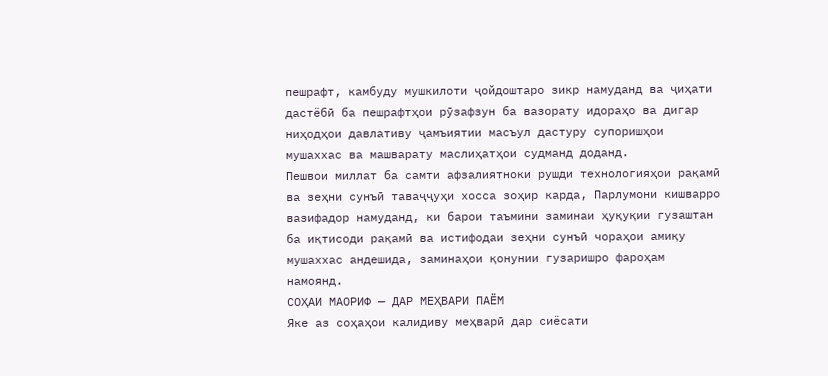пешрафт, камбуду мушкилоти ҷойдоштаро зикр намуданд ва ҷиҳати дастёбӣ ба пешрафтҳои рӯзафзун ба вазорату идораҳо ва дигар ниҳодҳои давлативу ҷамъиятии масъул дастуру супоришҳои мушаххас ва машварату маслиҳатҳои судманд доданд.
Пешвои миллат ба самти афзалиятноки рушди технологияҳои рақамӣ ва зеҳни сунъӣ таваҷҷуҳи хосса зоҳир карда, Парлумони кишварро вазифадор намуданд, ки барои таъмини заминаи ҳуқуқии гузаштан ба иқтисоди рақамӣ ва истифодаи зеҳни сунъӣ чораҳои амиқу мушаххас андешида, заминаҳои қонунии гузаришро фароҳам намоянд.
СОҲАИ МАОРИФ — ДАР МЕҲВАРИ ПАЁМ
Яке аз соҳаҳои калидиву меҳварӣ дар сиёсати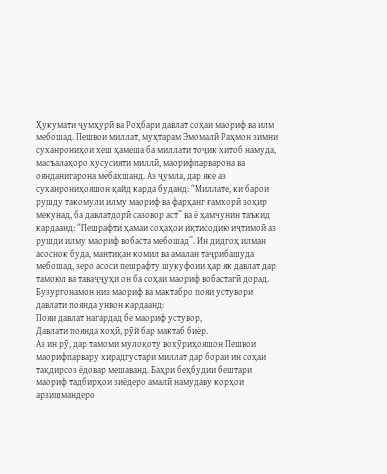Ҳукумати ҷумҳурӣ ва Роҳбари давлат соҳаи маориф ва илм мебошад. Пешвои миллат, муҳтарам Эмомалӣ Раҳмон зимни суханрониҳои хеш ҳамеша ба миллати тоҷик хитоб намуда, масъалаҳоро хусусияти миллӣ, маорифпарварона ва оянданигарона мебахшанд. Аз ҷумла, дар яке аз суханрониҳояшон қайд карда буданд: “Миллате, ки барои рушду такомули илму маориф ва фарҳанг ғамхорӣ зоҳир мекунад, ба давлатдорӣ сазовор аст” ва ё ҳамчунин таъкид кардаанд: “Пешрафти ҳамаи соҳаҳои иқтисодию иҷтимоӣ аз рушди илму маориф вобаста мебошад”. Ин дидгоҳ илман асоснок буда, мантиқан комил ва амалан таҷрибашуда мебошад, зеро асоси пешрафту шукуфоии ҳар як давлат дар тамоюл ва таваҷҷуҳи он ба соҳаи маориф вобастагӣ дорад.
Бузургонамон низ маориф ва мактабро пояи устувори давлати поянда унвон кардаанд:
Пояи давлат нагардад бе маориф устувор,
Давлати поянда хоҳӣ, рӯй бар мактаб биёр.
Аз ин рӯ, дар тамоми мулоқоту вохӯриҳояшон Пешвои маорифпарвару хирадгустари миллат дар бораи ин соҳаи тақдирсоз ёдовар мешаванд. Баҳри беҳбудии бештари маориф тадбирҳои зиёдеро амалӣ намудаву корҳои арзишмандеро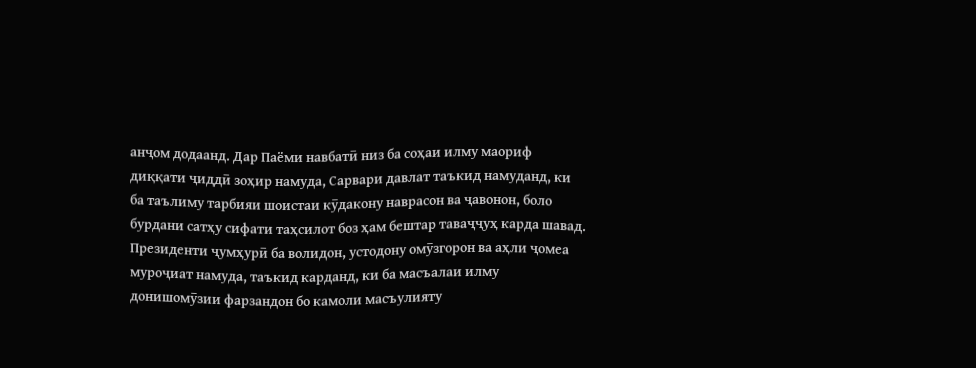анҷом додаанд. Дар Паёми навбатӣ низ ба соҳаи илму маориф диққати ҷиддӣ зоҳир намуда, Сарвари давлат таъкид намуданд, ки ба таълиму тарбияи шоистаи кӯдакону наврасон ва ҷавонон, боло бурдани сатҳу сифати таҳсилот боз ҳам бештар таваҷҷуҳ карда шавад. Президенти ҷумҳурӣ ба волидон, устодону омӯзгорон ва аҳли ҷомеа муроҷиат намуда, таъкид карданд, ки ба масъалаи илму донишомӯзии фарзандон бо камоли масъулияту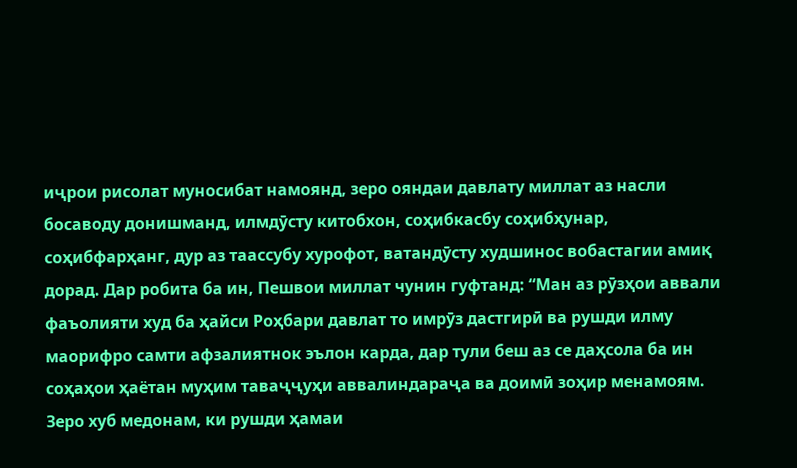иҷрои рисолат муносибат намоянд, зеро ояндаи давлату миллат аз насли босаводу донишманд, илмдӯсту китобхон, соҳибкасбу соҳибҳунар, соҳибфарҳанг, дур аз таассубу хурофот, ватандӯсту худшинос вобастагии амиқ дорад. Дар робита ба ин, Пешвои миллат чунин гуфтанд: “Ман аз рӯзҳои аввали фаъолияти худ ба ҳайси Роҳбари давлат то имрӯз дастгирӣ ва рушди илму маорифро самти афзалиятнок эълон карда, дар тули беш аз се даҳсола ба ин соҳаҳои ҳаётан муҳим таваҷҷуҳи аввалиндараҷа ва доимӣ зоҳир менамоям. Зеро хуб медонам, ки рушди ҳамаи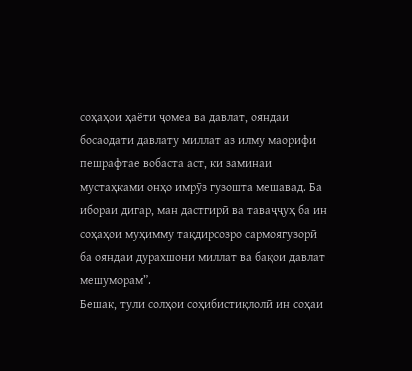соҳаҳои ҳаёти ҷомеа ва давлат, ояндаи босаодати давлату миллат аз илму маорифи пешрафтае вобаста аст, ки заминаи мустаҳками онҳо имрӯз гузошта мешавад. Ба ибораи дигар, ман дастгирӣ ва таваҷҷуҳ ба ин соҳаҳои муҳимму тақдирсозро сармоягузорӣ ба ояндаи дурахшони миллат ва бақои давлат мешуморам”.
Бешак, тули солҳои соҳибистиқлолӣ ин соҳаи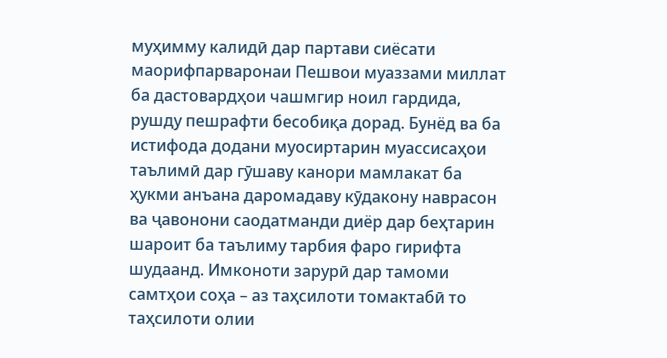муҳимму калидӣ дар партави сиёсати маорифпарваронаи Пешвои муаззами миллат ба дастовардҳои чашмгир ноил гардида, рушду пешрафти бесобиқа дорад. Бунёд ва ба истифода додани муосиртарин муассисаҳои таълимӣ дар гӯшаву канори мамлакат ба ҳукми анъана даромадаву кӯдакону наврасон ва ҷавонони саодатманди диёр дар беҳтарин шароит ба таълиму тарбия фаро гирифта шудаанд. Имконоти зарурӣ дар тамоми самтҳои соҳа – аз таҳсилоти томактабӣ то таҳсилоти олии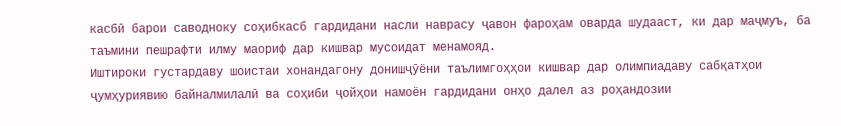касбӣ барои саводноку соҳибкасб гардидани насли наврасу ҷавон фароҳам оварда шудааст, ки дар маҷмуъ, ба таъмини пешрафти илму маориф дар кишвар мусоидат менамояд.
Иштироки густардаву шоистаи хонандагону донишҷӯёни таълимгоҳҳои кишвар дар олимпиадаву сабқатҳои ҷумҳуриявию байналмилалӣ ва соҳиби ҷойҳои намоён гардидани онҳо далел аз роҳандозии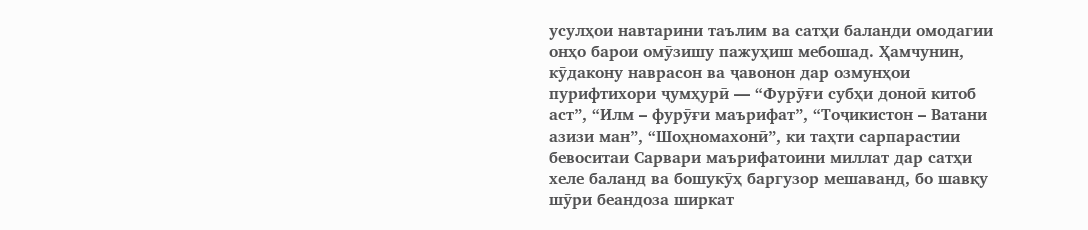усулҳои навтарини таълим ва сатҳи баланди омодагии онҳо барои омӯзишу пажуҳиш мебошад. Ҳамчунин, кӯдакону наврасон ва ҷавонон дар озмунҳои пурифтихори ҷумҳурӣ — “Фурӯғи субҳи доноӣ китоб аст”, “Илм – фурӯғи маърифат”, “Тоҷикистон – Ватани азизи ман”, “Шоҳномахонӣ”, ки таҳти сарпарастии бевоситаи Сарвари маърифатоини миллат дар сатҳи хеле баланд ва бошукӯҳ баргузор мешаванд, бо шавқу шӯри беандоза ширкат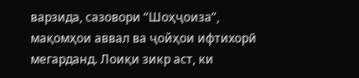варзида, сазовори “Шоҳҷоиза”, мақомҳои аввал ва ҷойҳои ифтихорӣ мегарданд. Лоиқи зикр аст, ки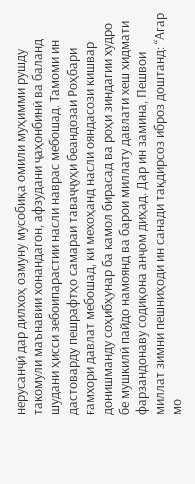нерусанҷӣ дар дилхоҳ озмуну мусобиқа омили муҳимми рушду такомули маънавии хонандагон, афзудани ҷаҳонбинӣ ва баланд шудани ҳисси зебоипарастии насли наврас мебошад. Тамоми ин дастоварду пешрафтҳо самараи таваҷҷуҳи беандозаи Роҳбари ғамхори давлат мебошад, ки мехоҳанд насли ояндасози кишвар донишманду соҳибҳунар ба камол бирасад ва роҳи зиндагии худро бе мушкилӣ пайдо намоянд ва барои миллату давлати хеш хидмати фарзандонаву содиқона анҷом диҳад. Дар ин замина, Пешвои миллат зимни пешниҳоди ин санади тақдирсоз иброз доштанд: “Агар мо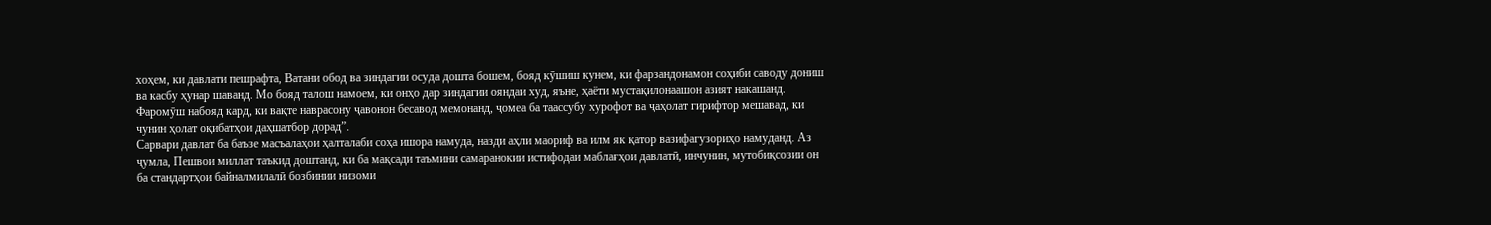хоҳем, ки давлати пешрафта, Ватани обод ва зиндагии осуда дошта бошем, бояд кӯшиш кунем, ки фарзандонамон соҳиби саводу дониш ва касбу ҳунар шаванд. Мо бояд талош намоем, ки онҳо дар зиндагии ояндаи худ, яъне, ҳаёти мустақилонаашон азият накашанд. Фаромӯш набояд кард, ки вақте наврасону ҷавонон бесавод мемонанд, ҷомеа ба таассубу хурофот ва ҷаҳолат гирифтор мешавад, ки чунин ҳолат оқибатҳои даҳшатбор дорад”.
Сарвари давлат ба баъзе масъалаҳои ҳалталаби соҳа ишора намуда, назди аҳли маориф ва илм як қатор вазифагузориҳо намуданд. Аз ҷумла, Пешвои миллат таъкид доштанд, ки ба мақсади таъмини самаранокии истифодаи маблағҳои давлатӣ, инчунин, мутобиқсозии он ба стандартҳои байналмилалӣ бозбинии низоми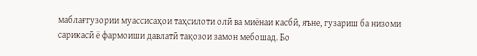маблағгузории муассисаҳои таҳсилоти олӣ ва миёнаи касбӣ, яъне, гузариш ба низоми сарикасӣ ё фармоиши давлатӣ тақозои замон мебошад. Бо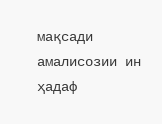мақсади амалисозии ин ҳадаф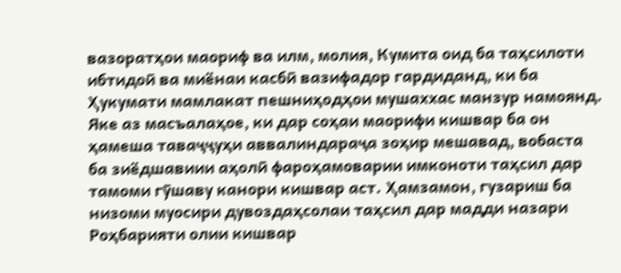вазоратҳои маориф ва илм, молия, Кумита оид ба таҳсилоти ибтидоӣ ва миёнаи касбӣ вазифадор гардиданд, ки ба Ҳукумати мамлакат пешниҳодҳои мушаххас манзур намоянд.
Яке аз масъалаҳое, ки дар соҳаи маорифи кишвар ба он ҳамеша таваҷҷуҳи аввалиндараҷа зоҳир мешавад, вобаста ба зиёдшавиии аҳолӣ фароҳамоварии имконоти таҳсил дар тамоми гӯшаву канори кишвар аст. Ҳамзамон, гузариш ба низоми муосири дувоздаҳсолаи таҳсил дар мадди назари Роҳбарияти олии кишвар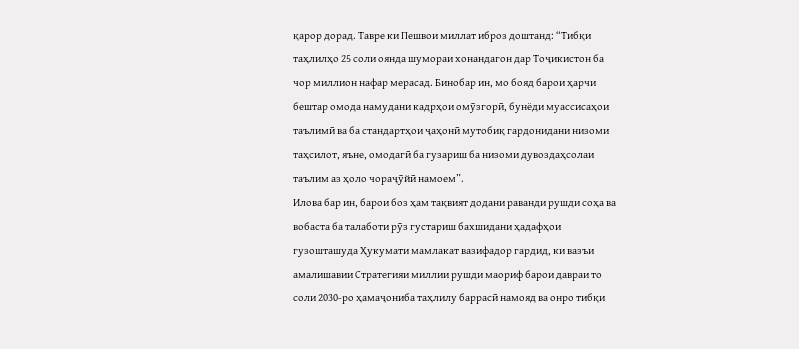қарор дорад. Тавре ки Пешвои миллат иброз доштанд: “Тибқи таҳлилҳо 25 соли оянда шумораи хонандагон дар Тоҷикистон ба чор миллион нафар мерасад. Бинобар ин, мо бояд барои ҳарчи бештар омода намудани кадрҳои омӯзгорӣ, бунёди муассисаҳои таълимӣ ва ба стандартҳои ҷаҳонӣ мутобиқ гардонидани низоми таҳсилот, яъне, омодагӣ ба гузариш ба низоми дувоздаҳсолаи таълим аз ҳоло чораҷӯйӣ намоем”.
Илова бар ин, барои боз ҳам тақвият додани раванди рушди соҳа ва вобаста ба талаботи рӯз густариш бахшидани ҳадафҳои гузошташуда Ҳукумати мамлакат вазифадор гардид, ки вазъи амалишавии Стратегияи миллии рушди маориф барои давраи то соли 2030-ро ҳамаҷониба таҳлилу баррасӣ намояд ва онро тибқи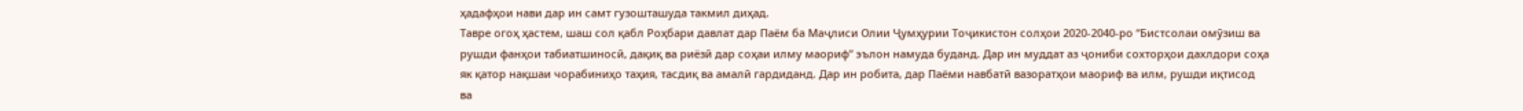ҳадафҳои нави дар ин самт гузошташуда такмил диҳад.
Тавре огоҳ ҳастем, шаш сол қабл Роҳбари давлат дар Паём ба Маҷлиси Олии Ҷумҳурии Тоҷикистон солҳои 2020-2040-ро “Бистсолаи омӯзиш ва рушди фанҳои табиатшиносӣ, дақиқ ва риёзӣ дар соҳаи илму маориф” эълон намуда буданд. Дар ин муддат аз ҷониби сохторҳои дахлдори соҳа як қатор нақшаи чорабиниҳо таҳия, тасдиқ ва амалӣ гардиданд. Дар ин робита, дар Паёми навбатӣ вазоратҳои маориф ва илм, рушди иқтисод ва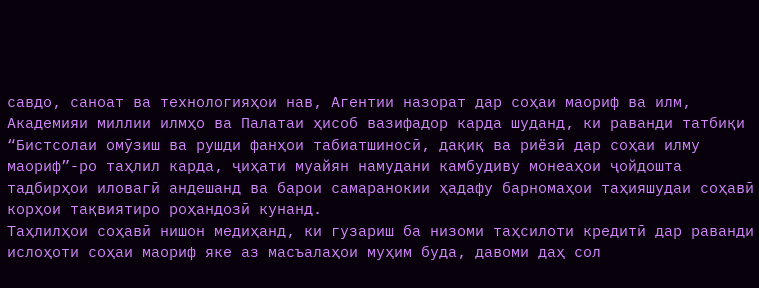савдо, саноат ва технологияҳои нав, Агентии назорат дар соҳаи маориф ва илм, Академияи миллии илмҳо ва Палатаи ҳисоб вазифадор карда шуданд, ки раванди татбиқи “Бистсолаи омӯзиш ва рушди фанҳои табиатшиносӣ, дақиқ ва риёзӣ дар соҳаи илму маориф”-ро таҳлил карда, ҷиҳати муайян намудани камбудиву монеаҳои ҷойдошта тадбирҳои иловагӣ андешанд ва барои самаранокии ҳадафу барномаҳои таҳияшудаи соҳавӣ корҳои тақвиятиро роҳандозӣ кунанд.
Таҳлилҳои соҳавӣ нишон медиҳанд, ки гузариш ба низоми таҳсилоти кредитӣ дар раванди ислоҳоти соҳаи маориф яке аз масъалаҳои муҳим буда, давоми даҳ сол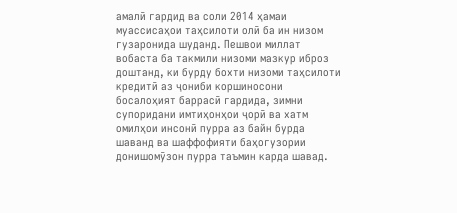амалӣ гардид ва соли 2014 ҳамаи муассисаҳои таҳсилоти олӣ ба ин низом гузаронида шуданд. Пешвои миллат вобаста ба такмили низоми мазкур иброз доштанд, ки бурду бохти низоми таҳсилоти кредитӣ аз ҷониби коршиносони босалоҳият баррасӣ гардида, зимни супоридани имтиҳонҳои ҷорӣ ва хатм омилҳои инсонӣ пурра аз байн бурда шаванд ва шаффофияти баҳогузории донишомӯзон пурра таъмин карда шавад.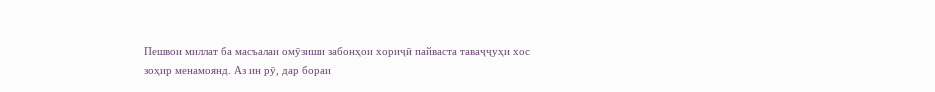Пешвои миллат ба масъалаи омӯзиши забонҳои хориҷӣ пайваста таваҷҷуҳи хос зоҳир менамоянд. Аз ин рӯ, дар бораи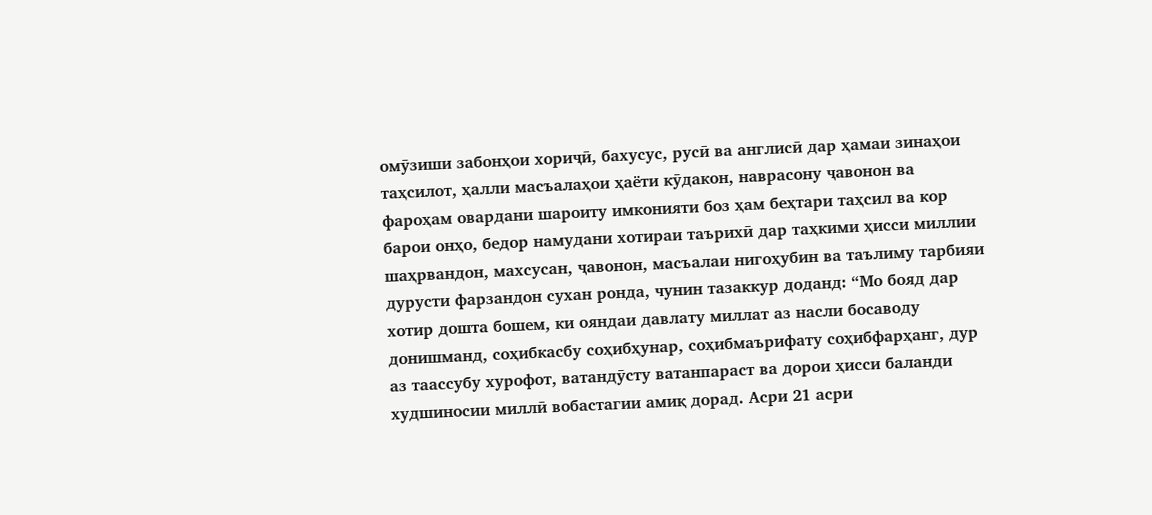омӯзиши забонҳои хориҷӣ, бахусус, русӣ ва англисӣ дар ҳамаи зинаҳои таҳсилот, ҳалли масъалаҳои ҳаёти кӯдакон, наврасону ҷавонон ва фароҳам овардани шароиту имконияти боз ҳам беҳтари таҳсил ва кор барои онҳо, бедор намудани хотираи таърихӣ дар таҳкими ҳисси миллии шаҳрвандон, махсусан, ҷавонон, масъалаи нигоҳубин ва таълиму тарбияи дурусти фарзандон сухан ронда, чунин тазаккур доданд: “Мо бояд дар хотир дошта бошем, ки ояндаи давлату миллат аз насли босаводу донишманд, соҳибкасбу соҳибҳунар, соҳибмаърифату соҳибфарҳанг, дур аз таассубу хурофот, ватандӯсту ватанпараст ва дорои ҳисси баланди худшиносии миллӣ вобастагии амиқ дорад. Асри 21 асри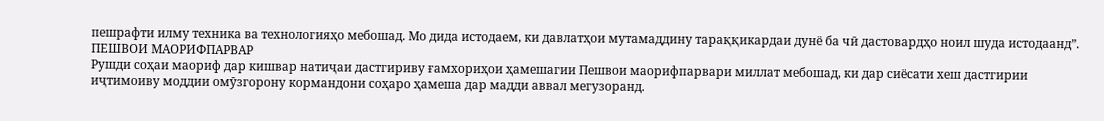пешрафти илму техника ва технологияҳо мебошад. Мо дида истодаем, ки давлатҳои мутамаддину тараққикардаи дунё ба чӣ дастовардҳо ноил шуда истодаанд”.
ПЕШВОИ МАОРИФПАРВАР
Рушди соҳаи маориф дар кишвар натиҷаи дастгириву ғамхориҳои ҳамешагии Пешвои маорифпарвари миллат мебошад, ки дар сиёсати хеш дастгирии иҷтимоиву моддии омӯзгорону кормандони соҳаро ҳамеша дар мадди аввал мегузоранд.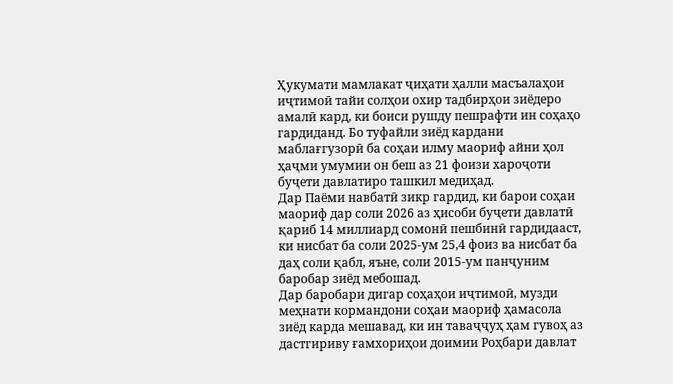Ҳукумати мамлакат ҷиҳати ҳалли масъалаҳои иҷтимоӣ тайи солҳои охир тадбирҳои зиёдеро амалӣ кард, ки боиси рушду пешрафти ин соҳаҳо гардиданд. Бо туфайли зиёд кардани маблағгузорӣ ба соҳаи илму маориф айни ҳол ҳаҷми умумии он беш аз 21 фоизи хароҷоти буҷети давлатиро ташкил медиҳад.
Дар Паёми навбатӣ зикр гардид, ки барои соҳаи маориф дар соли 2026 аз ҳисоби буҷети давлатӣ қариб 14 миллиард сомонӣ пешбинӣ гардидааст, ки нисбат ба соли 2025-ум 25,4 фоиз ва нисбат ба даҳ соли қабл, яъне, соли 2015-ум панҷуним баробар зиёд мебошад.
Дар баробари дигар соҳаҳои иҷтимоӣ, музди меҳнати кормандони соҳаи маориф ҳамасола зиёд карда мешавад, ки ин таваҷҷуҳ ҳам гувоҳ аз дастгириву ғамхориҳои доимии Роҳбари давлат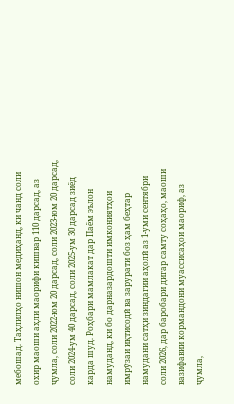мебошад. Таҳлилҳо нишон медиҳанд, ки чанд соли охир маоши аҳли маорифи кишвар 110 дарсад, аз ҷумла, соли 2022-юм 20 дарсад, соли 2023-юм 20 дарсад, соли 2024-ум 40 дарсад, соли 2025-ум 30 дарсад зиёд карда шуд. Роҳбари мамлакат дар Паём эълон намуданд, ки бо дарназардошти имкониятҳои имрӯзаи иқтисодӣ ва зарурати боз ҳам беҳтар намудани сатҳи зиндагии аҳолӣ аз 1-уми сентябри соли 2026, дар баробари дигар самту соҳаҳо, маоши вазифавии кормандони муассисаҳои маориф, аз ҷумла,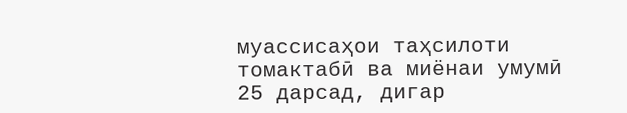муассисаҳои таҳсилоти томактабӣ ва миёнаи умумӣ 25 дарсад, дигар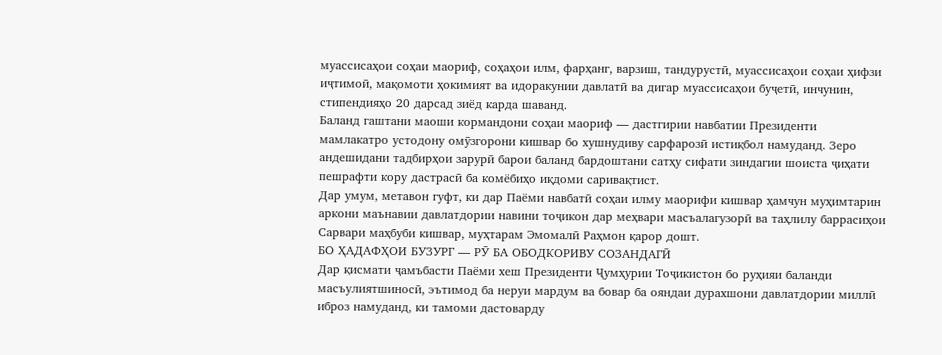муассисаҳои соҳаи маориф, соҳаҳои илм, фарҳанг, варзиш, тандурустӣ, муассисаҳои соҳаи ҳифзи иҷтимоӣ, мақомоти ҳокимият ва идоракунии давлатӣ ва дигар муассисаҳои буҷетӣ, инчунин, стипендияҳо 20 дарсад зиёд карда шаванд.
Баланд гаштани маоши кормандони соҳаи маориф — дастгирии навбатии Президенти мамлакатро устодону омӯзгорони кишвар бо хушнудиву сарфарозӣ истиқбол намуданд. Зеро андешидани тадбирҳои зарурӣ барои баланд бардоштани сатҳу сифати зиндагии шоиста ҷиҳати пешрафти кору дастрасӣ ба комёбиҳо иқдоми саривақтист.
Дар умум, метавон гуфт, ки дар Паёми навбатӣ соҳаи илму маорифи кишвар ҳамчун муҳимтарин аркони маънавии давлатдории навини тоҷикон дар меҳвари масъалагузорӣ ва таҳлилу баррасиҳои Сарвари маҳбуби кишвар, муҳтарам Эмомалӣ Раҳмон қарор дошт.
БО ҲАДАФҲОИ БУЗУРГ — РӮ БА ОБОДКОРИВУ СОЗАНДАГӢ
Дар қисмати ҷамъбасти Паёми хеш Президенти Ҷумҳурии Тоҷикистон бо руҳияи баланди масъулиятшиносӣ, эътимод ба неруи мардум ва бовар ба ояндаи дурахшони давлатдории миллӣ иброз намуданд, ки тамоми дастоварду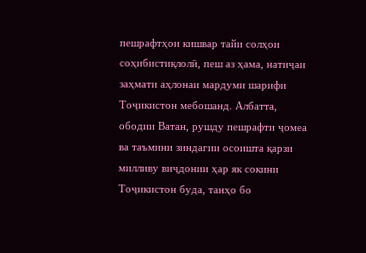пешрафтҳои кишвар тайи солҳои соҳибистиқлолӣ, пеш аз ҳама, натиҷаи заҳмати аҳлонаи мардуми шарифи Тоҷикистон мебошанд. Албатта, ободии Ватан, рушду пешрафти ҷомеа ва таъмини зиндагии осоишта қарзи милливу виҷдонии ҳар як сокини Тоҷикистон буда, танҳо бо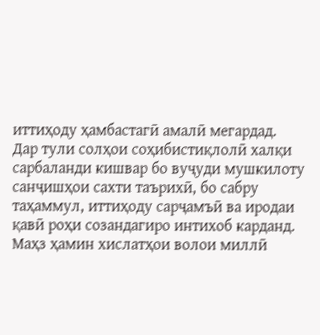иттиҳоду ҳамбастагӣ амалӣ мегардад.
Дар тули солҳои соҳибистиқлолӣ халқи сарбаланди кишвар бо вуҷуди мушкилоту санҷишҳои сахти таърихӣ, бо сабру таҳаммул, иттиҳоду сарҷамъӣ ва иродаи қавӣ роҳи созандагиро интихоб карданд. Маҳз ҳамин хислатҳои волои миллӣ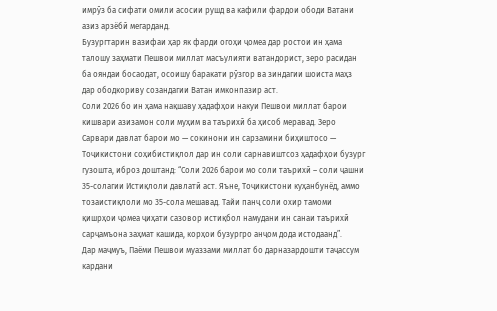имрӯз ба сифати омили асосии рушд ва кафили фардои ободи Ватани азиз арзёбӣ мегарданд.
Бузургтарин вазифаи ҳар як фарди огоҳи ҷомеа дар ростои ин ҳама талошу заҳмати Пешвои миллат масъулияти ватандорист, зеро расидан ба ояндаи босаодат, осоишу баракати рӯзгор ва зиндагии шоиста маҳз дар ободкориву созандагии Ватан имконпазир аст.
Соли 2026 бо ин ҳама нақшаву ҳадафҳои накуи Пешвои миллат барои кишвари азизамон соли муҳим ва таърихӣ ба ҳисоб меравад. Зеро Сарвари давлат барои мо — сокинони ин сарзамини биҳиштосо — Тоҷикистони соҳибистиқлол дар ин соли сарнавиштсоз ҳадафҳои бузург гузошта, иброз доштанд: “Соли 2026 барои мо соли таърихӣ – соли ҷашни 35-солагии Истиқлоли давлатӣ аст. Яъне, Тоҷикистони куҳанбунёд, аммо тозаистиқлоли мо 35-сола мешавад. Тайи панҷ соли охир тамоми қишрҳои ҷомеа ҷиҳати сазовор истиқбол намудани ин санаи таърихӣ сарҷамъона заҳмат кашида, корҳои бузургро анҷом дода истодаанд”.
Дар маҷмуъ, Паёми Пешвои муаззами миллат бо дарназардошти таҷассум кардани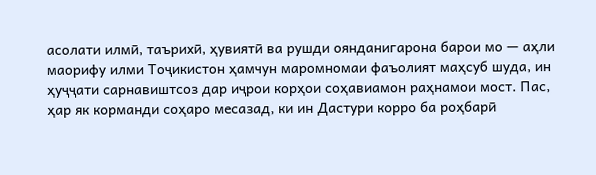асолати илмӣ, таърихӣ, ҳувиятӣ ва рушди оянданигарона барои мо — аҳли маорифу илми Тоҷикистон ҳамчун маромномаи фаъолият маҳсуб шуда, ин ҳуҷҷати сарнавиштсоз дар иҷрои корҳои соҳавиамон раҳнамои мост. Пас, ҳар як корманди соҳаро месазад, ки ин Дастури корро ба роҳбарӣ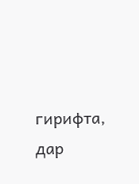гирифта, дар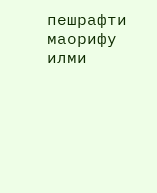пешрафти маорифу илми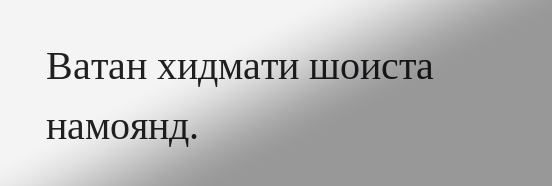Ватан хидмати шоиста намоянд.